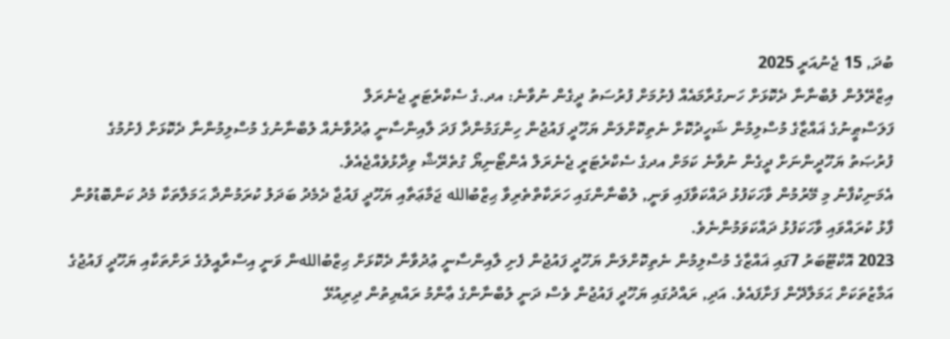ބުދަ, 15 ޖެނުއަރީ 2025
އިޒްރޭލުން ލުބްނާނާ ދެކޮޅަށް ހަނގުރާމައެއް ފެށުމަށް ފުރުސަތު ދީގެން ނުވާނެ: އދ.ގެ ސެކްރެޓަރީ ޖެނެރަލް
ފަލަސްޠީނުގެ ޣައްޒާގެ މުސްލިމުން ޝަހީދުކޮށް ނެތިކޮށްލަން ޔަހޫދީ ފައުޖުން ހިންގަމުންދާ ފަދަ ލާއިންސާނީ ޢުދުވާނެއް ލުބްނާނުގެ މުސްލިމުންނާ ދެކޮޅަށް ފެށުމުގެ ފުރުޞަތު ޔަހޫދީންނަށް ދީގެން ނުވާނެ ކަމަށް އދގެ ސެކްރެޓަރީ ޖެނެރަލް އެންޓޯނިޔޯ ގުތެރޭޝް ވިދާޅުވެއްޖެއެވެ.
އެމަނިކުފާނު މި މޭރުމުން ވާހަކަފުޅު ދައްކަވާފައި ވަނީ, ލުބްނާންގައި ހަރަކާތްތެރިވާ ޙިޒްބުالله ޖަމާޢަތާއި ޔަހޫދީ ފައުޖާ ދެމެދު ބަދަލު ކުރަމުންދާ ޙަމަލާތަކާ މެދު ކަންބޮޑުވުން ފާޅު ކުރައްވައި ވާހަކަފުޅު ދައްކަވަމުންނެވެ.
2023 އޮކްޓޫބަރު 7ގައި ޣައްޒާގެ މުސްލިމުން ނެތިކޮށްލަން ޔަހޫދީ ފައުޖުން ފެށި ލާއިންސާނީ ޢުދުވާނާ ދެކޮޅަށް ޙިޒްބުاللهން ވަނީ އިސްރާއީލުގެ ރަށްތަކާއި ޔަހޫދީ ފައުޖުގެ އަމާޒުތަކަށް ޙަމަލާދޭން ފަށާފައެވެ. އަދި, ރައްދުގައި ޔަހޫދީ ފައުޖުން ވެސް ދަނީ ލުބްނާންގެ ޢާންމު ރައްޔިތުން ދިރިއުޅޭ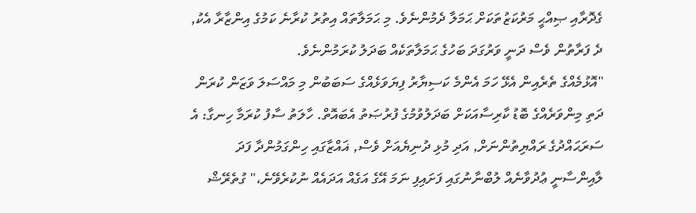ގެދޮރާއި ޞިއްޙީ މަރުކަޒުތަކަށް ޙަމަލާ ދެމުންނެވެ. މި ޙަމަލާތައް އިތުރު ކުރާނެ ކަމުގެ އިންޒާރާ އެކު, ދެ ފަރާތުން ވެސް ދަނީ ވަރުގަދަ ބަހުގެ ޙަމަލާތަކެއް ބަދަލު ކުރަމުންނެވެ.
"އޮޅުމެއްގެ ތެރެއިން އެޅޭ ހަމަ އެންމެ ކަސިޔާރު ފިޔަވަޅެއްގެ ސަބަބުން މި މައްސަލަ ވަޒަން ކުރަން ދަތި މިންވަރެއްގެ ބޮޑު ކާރިސާއަކަށް ބަދަލުވުމުގެ ފުރުޞަތު އެބައޮތް. ހާލަތު ސާފު ކުރަމާ ހިނގާ: އެ ސަރަޙައްދުގެ ރައްޔިތުންނަށް, އަދި މުޅި ދުނިޔެއަށް ވެސް, ޣައްޒާގައި ހިންގަމުންދާ ފަދަ ލާއިންސާނީ ޢުދުވާނެއް ލުބްނާނުގައި ފަށައިފި ނަމަ އޭގެ އަގެއް އަދައެއް ނުކުރެވޭނެ،" ގުތެރޭޝް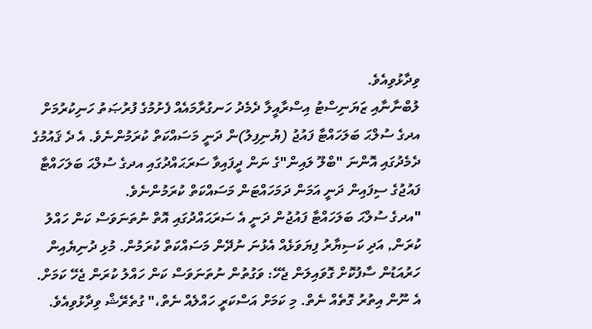ވިދާޅުވިއެވެ.
ލުބްނާނާއި ޒަޔަނިސްޓު އިސްރާއީލާ ދެމެދު ހަނގުރާމައެއް ފެށުމުގެ ފުރުޞަތު ހަނިކުރުމަށް އދގެ ސުލްޙަ ބަލަހައްޓާ ފައުޖު (ޔުނިފިލު)ން ދަނީ މަސައްކަތް ކުރަމުންނެވެ. އެ ދެ ޤައުމުގެ ދެމެދުގައި އޮންނަ "ބްލޫ ލައިން"ގެ ނަން ދީފައިވާ ސަރަޙައްދުގައި އދގެ ސުލްޙަ ބަލަހައްޓާ ފައުޖުގެ ސިފައިން ދަނީ އަމަން ދަމަހައްޓަން މަސައްކަތް ކުރަމުންނެވެ.
"އދގެ ސުލްޙަ ބަލަހައްޓާ ފައުޖުން ދަނީ އެ ސަރަޙައްދުގައި އޮތް ނުތަނަވަސް ކަން ހައްލު ކުރަން, އަދި ކަސިޔާރު ފިޔަވަޅެއް އެޅުނަ ނުދޭން މަސައްކަތް ކުރަމުން. މުޅި ދުނިޔެއިން ހަރުއަޑުން ސާފުކޮށް ގޮވައިލަން ޖެހޭ: ވަގުތުން ނުތަނަވަސް ކަން ހައްލު ކުރަން ޖެހޭ ކަމަށް. އެ ނޫން އިތުރު ގޮތެއް ނެތް. މި ކަމަށް އަސްކަރީ ހައްލެއް ނެތް،" ގުތެރޭޝް ވިދާޅުވިއެވެ.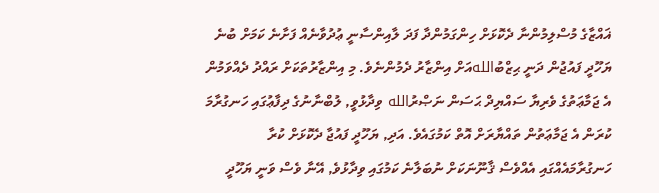ޣައްޒާގެ މުސްލިމުންނާ ދެކޮޅަށް ހިންގަމުންދާ ފަދަ ލާއިންސާނީ ޢުދުވާނެއް ފަށާނެ ކަމަށް ބުނެ ޔަހޫދީ ފައުޖުން ދަނީ ޙިޒްބުاللهއަށް އިންޒާރު ދެމުންނެވެ. މި އިންޒާރުތަކަށް ރައްދު ދެއްވަމުން އެ ޖަމާޢަތުގެ ވެރިޔާ ސައްޔިދް ޙަސަން ނަޞްރުالله ވިދާޅުވީ, ލުބްނާނުގެ ދިފާޢުގައި ހަނގުރާމަ ކުރަން އެ ޖަމާޢަތުން ތައްޔާރަށް އޮތް ކަމުގައެވެ. އަދި, ޔަހޫދީ ފައުޖާ ދެކޮޅަށް ކުރާ ހަނގުރާމައެއްގައި އެއްވެސް ޤާނޫނަކަށް ނުބަލާނެ ކަމުގައި ވިދާޅުވެ, އޭނާ ވެސް ވަނީ ޔަހޫދީ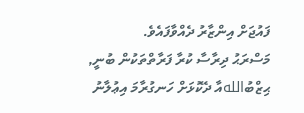ފައުޖަށް އިންޒާރު ދެއްވާފައެވެ.
މަސްރަޙު ދިރާސާ ކުރާ ފަރާތްތަކުން ބުނީ, ޙިޒްބުاللهއާ ދެކޮޅަށް ހަނގުރާމަ އިޢުލާނު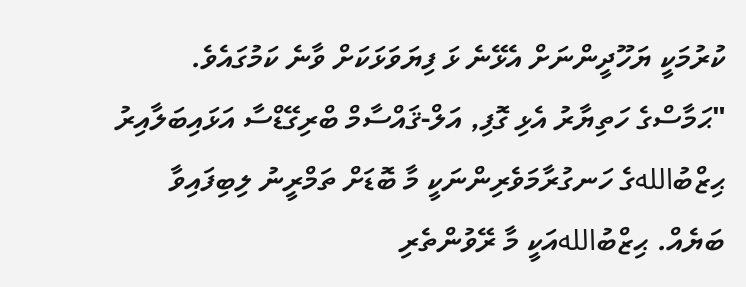ކުރުމަކީ ޔަހޫދީންނަށް އެޅޭނެ ޅަ ފިޔަވަޅަކަށް ވާނެ ކަމުގައެވެ. "ޙަމާސްގެ ހަތިޔާރު އެޅި ގޮފި, އަލް-ޤައްސާމް ބްރިގޭޑްސާ އަޅައިބަލާއިރު ޙިޒްބުاللهގެ ހަނގުރާމަވެރިންނަކީ މާ ބޮޑަށް ތަމްރީނު ލިބިފައިވާ ބަޔެއް. ޙިޒްބުاللهއަކީ މާ ރޭވުންތެރި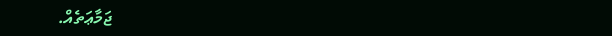ޖަމާޢަތެއް.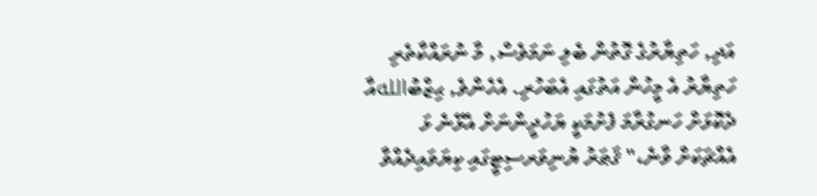އަދި, ހަތިޔާރުގެ ގޮތުން ބެލި ނަމަވެސް, މާ ނުރައްކާތެރި ހަތިޔާރު އެ މީހުން އަތުގައި އެބަހުރި. އެހެންވެ, ޙިޒްބުاللهއާ ދެކޮޅަށް ހަނގުރާމަ ފެށުމަކީ ޔަހުދީންނަށް އެޅޭނެ ޅަ އެއްޗަކަށް ވާނެ،" ޤަޠަރު ޔުނިވަރސިޓީގައި ކިޔަވައިދެއްވާ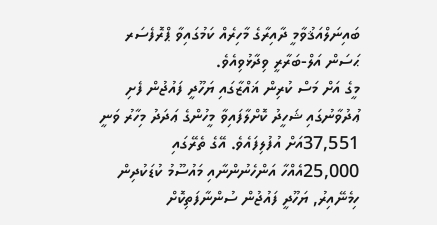ބައިނަލްއަޤުވާމީ ދާއިރާގެ މާހިރެއް ކަމުގައިވާ ޕްރޮފެސަރ ޙަސަން އަލް-ބަރާރީ ވިދާޅުވިއެވެ.
މީގެ އަށް މަސް ކުރިން ޣައްޒާގައި ޔަހޫދީ ފައުޖުން ފެށި ޢުދުވާނުގައި ޝަހީދު ކޮށްލާފައިވާ މީހުންގެ ޢަދަދު މިހާރު ވަނީ 37,551އަށް އުފުލިފައެވެ. އޭގެ ތެރޭގައި 25,000އެއްހާ އަންހެނުންނާއި މައުސޫމު ކުޑަކުދިން ހިމެނޭއިރު, ޔަހޫދީ ފައުޖުން ސުންނާފަތިކޮށް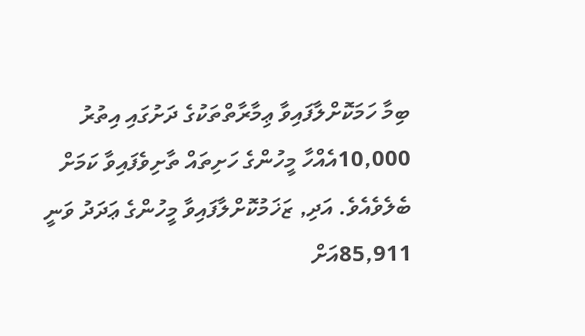ބިމާ ހަމަކޮށްލާފައިވާ ޢިމާރާތްތަކުގެ ދަށުގައި އިތުރު 10,000އެއްހާ މީހުންގެ ހަށިތައް ތާށިވެފައިވާ ކަމަށް ބެލެވެއެވެ. އަދި, ޒަޚަމުކޮށްލާފައިވާ މީހުންގެ ޢަދަދު ވަނީ 85,911އަށް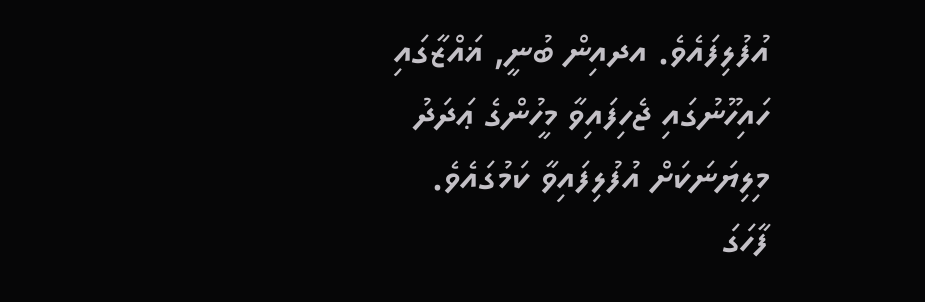އުފުލިފައެވެ. އދއިން ބުނީ, ޣައްޒާގައި ހައިހޫނުގައި ޖެހިފައިވާ މީހުންގެ ޢަދަދު މިލިޔަނަކަށް އުފުލިފައިވާ ކަމުގައެވެ.
ފާހަގަ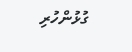ގުޅުންހުރި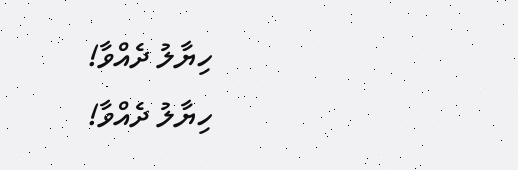ހިޔާލު ދެއްވާ!
ހިޔާލު ދެއްވާ!